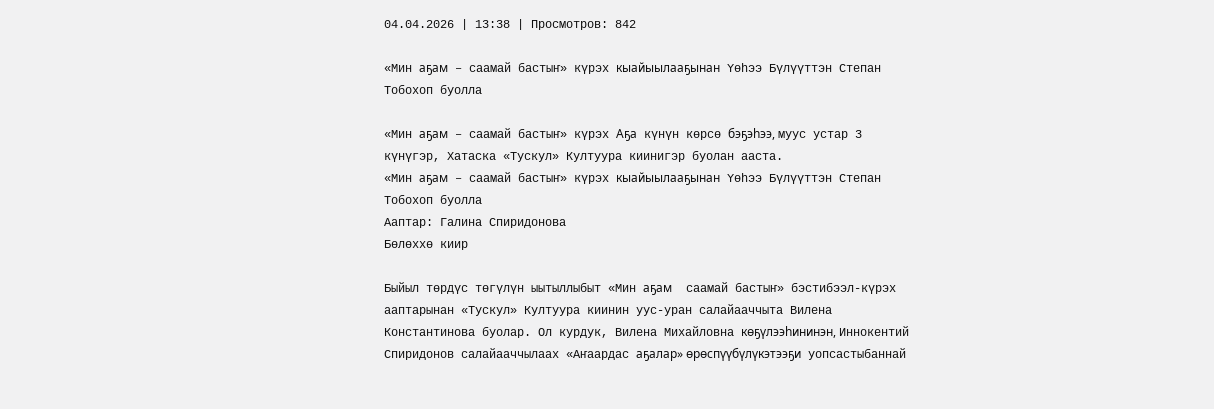04.04.2026 | 13:38 | Просмотров: 842

«Мин аҕам – саамай бастыҥ» күрэх кыайыылааҕынан Үөһээ Бүлүүттэн Степан Тобохоп буолла

«Мин аҕам – саамай бастыҥ» күрэх Аҕа күнүн көрсө бэҕэһээ, муус устар 3 күнүгэр, Хатаска «Тускул» Култуура киинигэр буолан ааста.
«Мин аҕам – саамай бастыҥ» күрэх кыайыылааҕынан Үөһээ Бүлүүттэн Степан Тобохоп буолла
Ааптар: Галина Спиридонова
Бөлөххө киир

Быйыл төрдүс төгүлүн ыытыллыбыт «Мин аҕам  саамай бастыҥ» бэстибээл-күрэх ааптарынан «Тускул» Култуура киинин уус-уран салайааччыта Вилена Константинова буолар. Ол курдук, Вилена Михайловна көҕүлээһининэн, Иннокентий Спиридонов салайааччылаах «Аҥаардас аҕалар» өрөспүүбүлүкэтээҕи уопсастыбаннай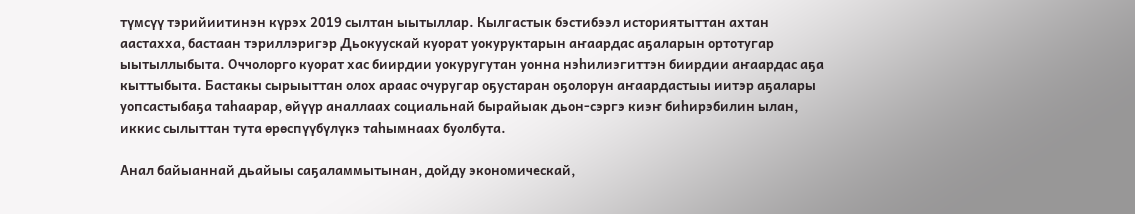түмсүү тэрийиитинэн күрэх 2019 сылтан ыытыллар. Кылгастык бэстибээл историятыттан ахтан аастахха, бастаан тэриллэригэр Дьокуускай куорат уокуруктарын аҥаардас аҕаларын ортотугар ыытыллыбыта. Оччолорго куорат хас биирдии уокуругутан уонна нэһилиэгиттэн биирдии аҥаардас аҕа кыттыбыта. Бастакы сырыыттан олох араас очуругар оҕустаран оҕолорун аҥаардастыы иитэр аҕалары уопсастыбаҕа таһаарар, өйүүр аналлаах социальнай бырайыак дьон-сэргэ киэҥ биһирэбилин ылан, иккис сылыттан тута өрөспүүбүлүкэ таһымнаах буолбута.

Анал байыаннай дьайыы саҕаламмытынан, дойду экономическай,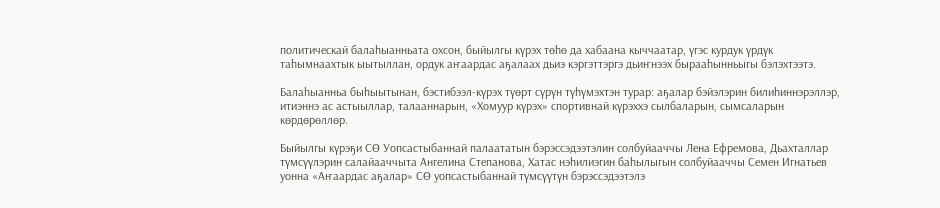политическай балаһыанньата охсон, быйылгы күрэх төһө да хабаана кыччаатар, үгэс курдук үрдүк таһымнаахтык ыытыллан, ордук аҥаардас аҕалаах дьиэ кэргэттэргэ дьиҥнээх бырааһынньыгы бэлэхтээтэ.

Балаһыанньа быһыытынан, бэстибээл-күрэх түөрт сүрүн түһүмэхтэн турар: аҕалар бэйэлэрин билиһиннэрэллэр, итиэннэ ас астыыллар, талааннарын, «Хомуур күрэх» спортивнай күрэххэ сылбаларын, сымсаларын көрдөрөллөр.

Быйылгы күрэҕи СӨ Уопсастыбаннай палаататын бэрэссэдээтэлин солбуйааччы Лена Ефремова, Дьахталлар түмсүүлэрин салайааччыта Ангелина Степанова, Хатас нэһилиэгин баһылыгын солбуйааччы Семен Игнатьев уонна «Аҥаардас аҕалар» СӨ уопсастыбаннай түмсүүтүн бэрэссэдээтэлэ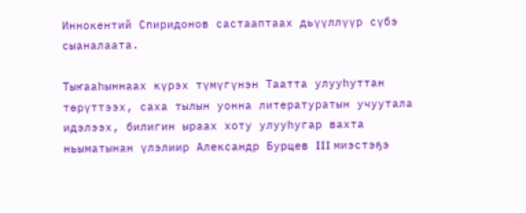Иннокентий Спиридонов састааптаах дьүүллүүр сүбэ сыаналаата.

Тыҥааһыннаах күрэх түмүгүнэн Таатта улууһуттан төрүттээх, саха тылын уонна литературатын учуутала идэлээх, билигин ыраах хоту улууһугар вахта ньыматынан үлэлиир Александр Бурцев III миэстэҕэ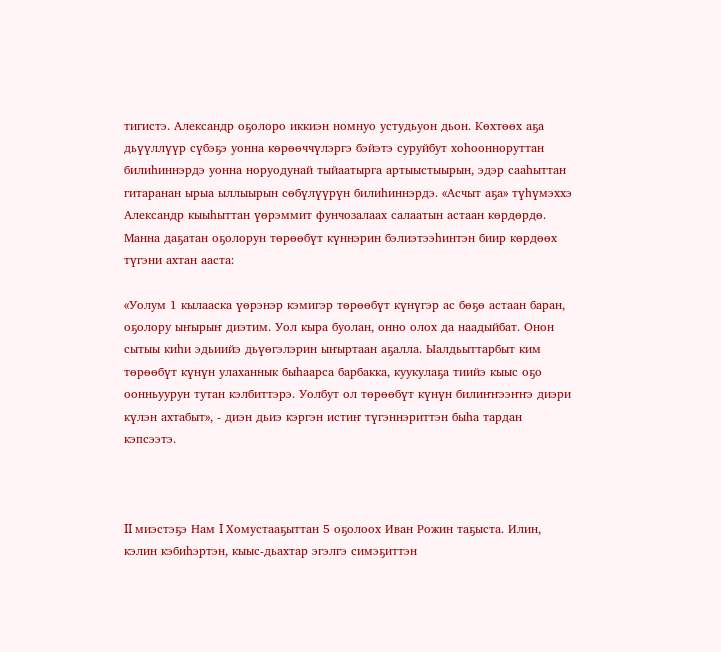тигистэ. Александр оҕолоро иккиэн номнуо устудьуон дьон. Көхтөөх аҕа дьүүллүүр сүбэҕэ уонна көрөөччүлэргэ бэйэтэ суруйбут хоһоонноруттан билиһиннэрдэ уонна норуодунай тыйаатырга артыыстыырын, эдэр сааһыттан гитаранан ырыа ыллыырын сөбүлүүрүн билиһиннэрдэ. «Асчыт аҕа» түһүмэххэ Александр кыыһыттан үөрэммит фунчозалаах салаатын астаан көрдөрдө. Манна даҕатан оҕолорун төрөөбүт күннэрин бэлиэтээһинтэн биир көрдөөх түгэни ахтан ааста:

«Уолум 1 кылааска үөрэнэр кэмигэр төрөөбүт күнүгэр ас бөҕө астаан баран, оҕолору ыҥырыҥ диэтим. Уол кыра буолан, онно олох да наадыйбат. Онон сытыы киһи эдьиийэ дьүөгэлэрин ыҥыртаан аҕалла. Ыалдьыттарбыт ким төрөөбүт күнүн улаханнык быһаарса барбакка, куукулаҕа тиийэ кыыс оҕо оонньуурун тутан кэлбиттэрэ. Уолбут ол төрөөбүт күнүн билиҥҥээҥҥэ диэри күлэн ахтабыт», - диэн дьиэ кэргэн истиҥ түгэннэриттэн быһа тардан кэпсээтэ.



II миэстэҕэ Нам I Хомустааҕыттан 5 оҕолоох Иван Рожин таҕыста. Илин, кэлин кэбиһэртэн, кыыс-дьахтар эгэлгэ симэҕиттэн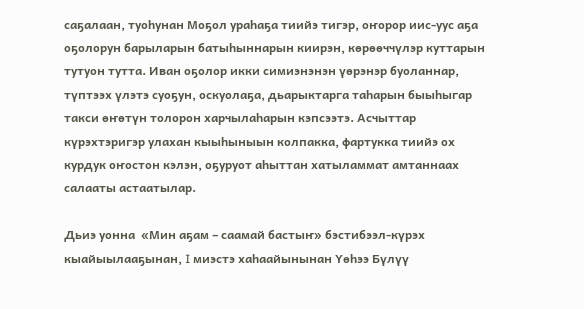саҕалаан, туоһунан Моҕол ураһаҕа тиийэ тигэр, оҥорор иис-уус аҕа оҕолорун барыларын батыһыннарын киирэн, көрөөччүлэр куттарын тутуон тутта. Иван оҕолор икки симиэнэнэн үөрэнэр буоланнар, түптээх үлэтэ суоҕун, оскуолаҕа, дьарыктарга таһарын быыһыгар такси өҥөтүн толорон харчылаһарын кэпсээтэ. Асчыттар күрэхтэригэр улахан кыыһыныын колпакка, фартукка тиийэ ох курдук оҥостон кэлэн, оҕуруот аһыттан хатыламмат амтаннаах салааты астаатылар.

Дьиэ уонна  «Мин аҕам – саамай бастыҥ» бэстибээл-күрэх кыайыылааҕынан, I миэстэ хаһаайынынан Үөһээ Бүлүү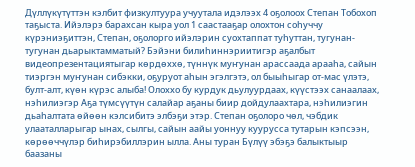Дүллүкүтүттэн кэлбит физкултуура учуутала идэлээх 4 оҕолоох Степан Тобохоп таҕыста. Ийэлэрэ барахсан кыра уол 1 саастааҕар олохтон соһуччу күрэниэҕиттэн, Степан, оҕолорго ийэлэрин суохтаппат туһуттан, тугунан-тугунан дьарыктамматый? Бэйэни билиһиннэриитигэр аҕалбыт видеопрезентациятыгар көрдөххө, түннүк муҥунан арассаада арааһа, сайын тиэргэн муҥунан сибэкки, оҕуруот аһын эгэлгэтэ, ол быыһыгар от-мас үлэтэ, булт-алт, күөн күрэс алыба! Олоххо бу курдук дьулуурдаах, күүстээх санаалаах, нэһилиэгэр Аҕа түмсүүтүн салайар аҕаны биир дойдулаахтара, нэһилиэгин дьаһалтата өйөөн кэлсибитэ элбэҕи этэр. Степан оҕолоро чөл, чэбдик улааталларыгар ынах, сылгы, сайын аайы уоннуу куурусса тутарын кэпсээн, көрөөччүлэр биһирэбиллэрин ылла. Аны туран Бүлүү эбэҕэ балыктыыр баазаны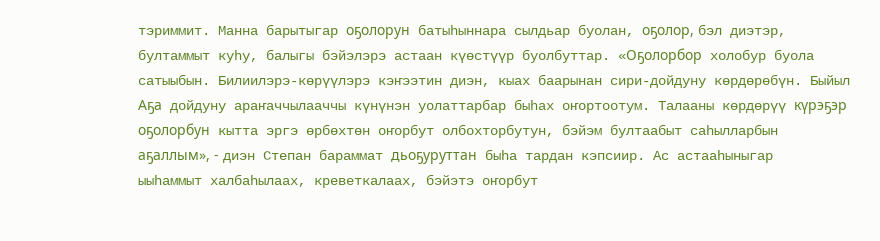тэриммит. Манна барытыгар оҕолорун батыһыннара сылдьар буолан, оҕолор, бэл диэтэр, бултаммыт куһу, балыгы бэйэлэрэ астаан күөстүүр буолбуттар. «Оҕолорбор холобур буола сатыыбын. Билиилэрэ-көрүүлэрэ кэҥээтин диэн, кыах баарынан сири-дойдуну көрдөрөбүн. Быйыл Аҕа дойдуну араҥаччылааччы күнүнэн уолаттарбар быһах оҥортоотум. Талааны көрдөрүү күрэҕэр оҕолорбун кытта эргэ өрбөхтөн оҥорбут олбохторбутун, бэйэм бултаабыт саһылларбын аҕаллым», - диэн Степан бараммат дьоҕуруттан быһа тардан кэпсиир. Ас астааһыныгар ыыһаммыт халбаһылаах, креветкалаах, бэйэтэ оҥорбут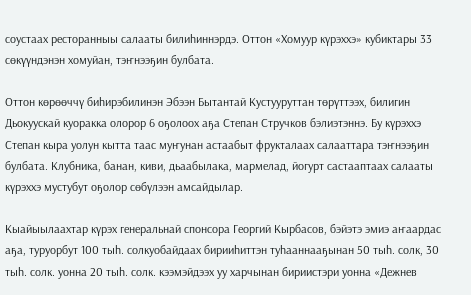соустаах ресторанныы салааты билиһиннэрдэ. Оттон «Хомуур күрэххэ» кубиктары 33 сөкүүндэнэн хомуйан, тэҥнээҕин булбата.

Оттон көрөөччү биһирэбилинэн Эбээн Бытантай Кустууруттан төрүттээх, билигин Дьокуускай куоракка олорор 6 оҕолоох аҕа Степан Стручков бэлиэтэннэ. Бу күрэххэ Степан кыра уолун кытта таас муҥунан астаабыт фрукталаах салааттара тэҥнээҕин булбата. Клубника, банан, киви, дьаабылака, мармелад, йогурт састааптаах салааты күрэххэ мустубут оҕолор сөбүлээн амсайдылар.

Кыайыылаахтар күрэх генеральнай спонсора Георгий Кырбасов, бэйэтэ эмиэ аҥаардас аҕа, туруорбут 100 тыһ. солкуобайдаах бирииһиттэн туһааннааҕынан 50 тыһ. солк, 30 тыһ. солк. уонна 20 тыһ. солк. кээмэйдээх уу харчынан бириистэри уонна «Дежнев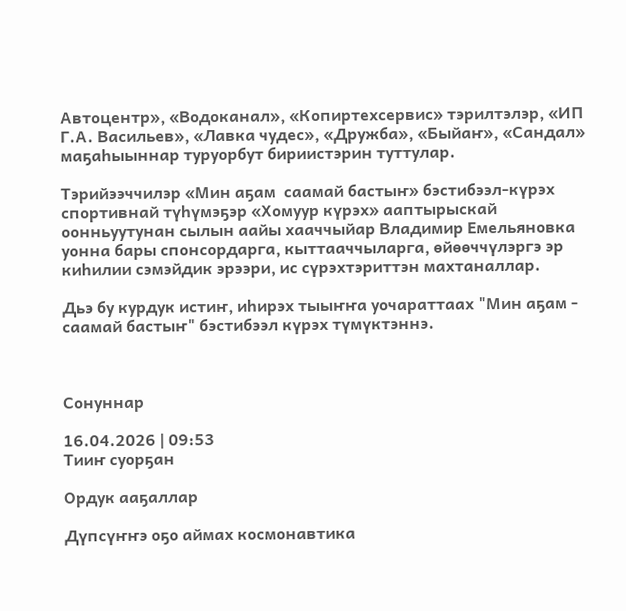Автоцентр», «Водоканал», «Копиртехсервис» тэрилтэлэр, «ИП Г.А. Васильев», «Лавка чудес», «Дружба», «Быйаҥ», «Сандал» маҕаһыыннар туруорбут бириистэрин туттулар.

Тэрийээччилэр «Мин аҕам  саамай бастыҥ» бэстибээл-күрэх спортивнай түһүмэҕэр «Хомуур күрэх» ааптырыскай оонньуутунан сылын аайы хааччыйар Владимир Емельяновка уонна бары спонсордарга, кыттааччыларга, өйөөччүлэргэ эр киһилии сэмэйдик эрээри, ис сүрэхтэриттэн махтаналлар.

Дьэ бу курдук истиҥ, иһирэх тыыҥҥа уочараттаах "Мин аҕам - саамай бастыҥ" бэстибээл күрэх түмүктэннэ.



Сонуннар

16.04.2026 | 09:53
Тииҥ суорҕан

Ордук ааҕаллар

Дүпсүҥҥэ оҕо аймах космонавтика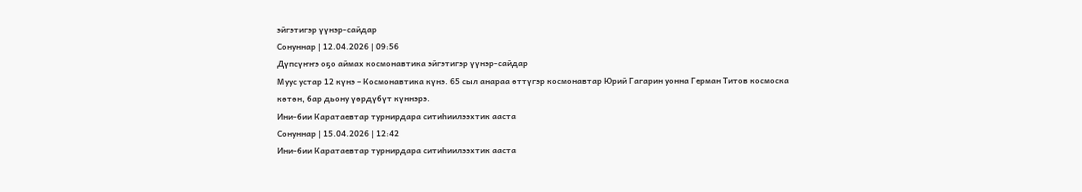эйгэтигэр үүнэр-сайдар
Сонуннар | 12.04.2026 | 09:56
Дүпсүҥҥэ оҕо аймах космонавтика эйгэтигэр үүнэр-сайдар
Муус устар 12 күнэ – Космонавтика күнэ. 65 сыл анараа өттүгэр космонавтар Юрий Гагарин уонна Герман Титов космоска көтөн, бар дьону үөрдүбүт күннэрэ.
Ини-бии Каратаевтар турнирдара ситиһиилээхтик ааста
Сонуннар | 15.04.2026 | 12:42
Ини-бии Каратаевтар турнирдара ситиһиилээхтик ааста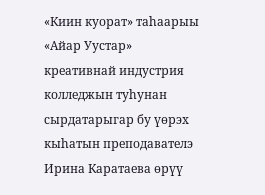«Киин куорат» таһаарыы «Айар Уустар» креативнай индустрия колледжын туһунан  сырдатарыгар бу үөрэх кыһатын преподавателэ Ирина Каратаева өрүү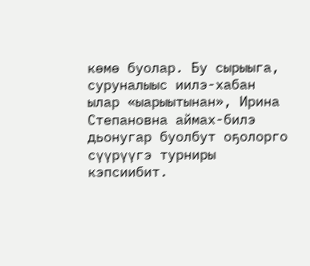көмө буолар. Бу сырыыга, суруналыыс иилэ-хабан ылар «ыарыытынан», Ирина Степановна аймах-билэ дьонугар буолбут оҕолорго сүүрүүгэ турниры кэпсиибит.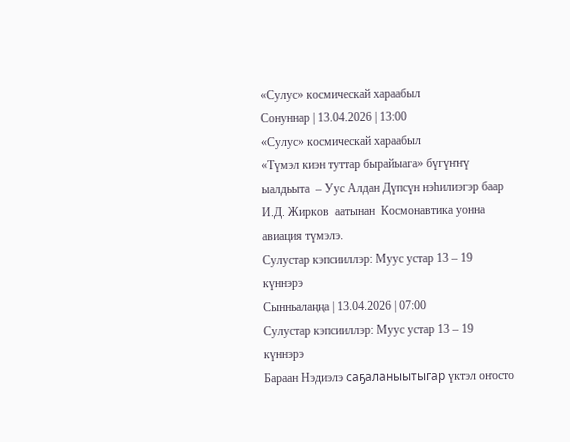«Сулус» космическай хараабыл
Сонуннар | 13.04.2026 | 13:00
«Сулус» космическай хараабыл
«Түмэл киэн туттар бырайыага» бүгүҥҥү ыалдьыта  – Уус Алдан Дүпсүн нэһилиэгэр баар И.Д. Жирков  аатынан  Космонавтика уонна авиация түмэлэ.
Сулустар кэпсииллэр: Муус устар 13 – 19 күннэрэ
Сынньалаңңа | 13.04.2026 | 07:00
Сулустар кэпсииллэр: Муус устар 13 – 19 күннэрэ
Бараан Нэдиэлэ саҕаланыытыгар үктэл оҥосто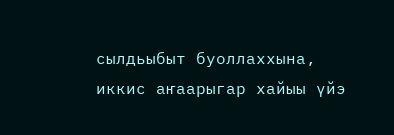сылдьыбыт буоллаххына, иккис аҥаарыгар хайыы үйэ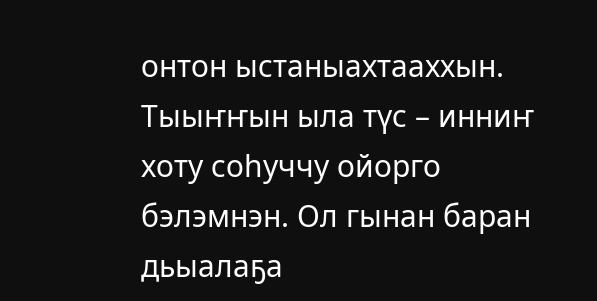онтон ыстаныахтааххын. Тыыҥҥын ыла түс – инниҥ хоту соһуччу ойорго бэлэмнэн. Ол гынан баран дьыалаҕа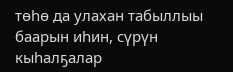төһө да улахан табыллыы баарын иһин, сүрүн кыһалҕалар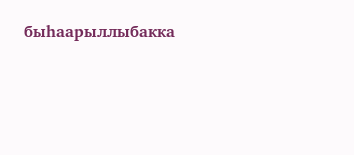быһаарыллыбакка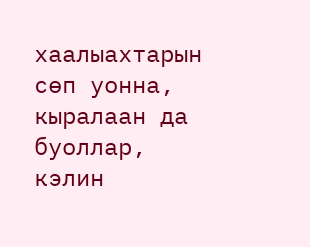хаалыахтарын сөп уонна, кыралаан да буоллар, кэлин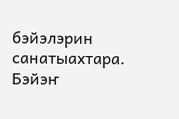бэйэлэрин санатыахтара. Бэйэҥ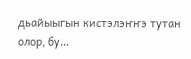дьайыыгын кистэлэҥҥэ тутан олор, бу...